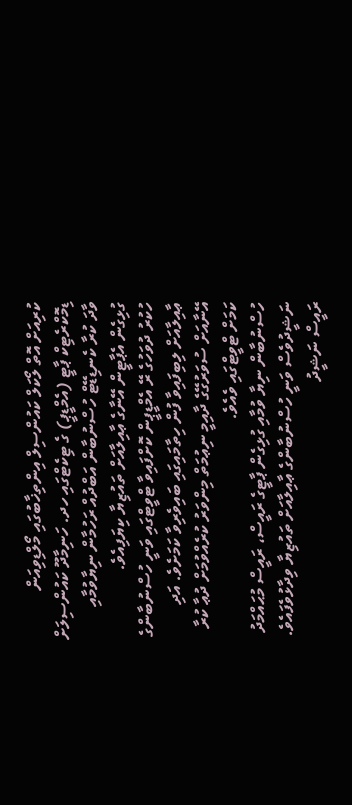ކުރިއަށް އޮތް ލޯކަލް ކައުންސިލް އިންތިޚާބުގައި މޯލްޑިވިއަން ޑިމޮކްރެޓިކް ޕާޓީ (އެމްޑީޕީ) ގެ ޓިކެޓްގައި ހދ. ހަނިމާދޫ ކައުންސިލަށް ވާދަ ކުރާ ކެނޑިޑޭޓް ހުސްނުބާން އަބްދުއް ރަހުމާން ނިޔާވުމާއި ގުޅިގެން އެޕާޓީން އޭނާގެ ޢާއިލާއަށް ތައުޒިޔާ ކިޔަފިއެވެ.
ހުކުރު ދުވަހުގެ ރޭ އެމްޑީޕީން ކޮށްފައިވާ ޓްވީޓްގައި ވަނީ ހުސްނުބާންގެ ޢާއިލާއަށް ލިބިފައިވާ ފުން ހިތާމައިގައި ބައިވެރިވާ ކަމަށެވެ. އަދި އޭނާއަށް ސުވަރުގޭގެ ދާއިމީ ނިޢުމަތް މިންވަރު ކުރެއްވުމަށް ދުޢާ ކުރާ ކަމަށް ޓްވީޓްގައި ވެއެވެ.
ހުސްނުބާން ނިޔާ ވުމާއި ގުޅިގެން ޕާޓީގެ ރައީސް، ރައީސް މުޙައްމަދު ނަޝީދުވެސް ވަނީ ހުސްނުބާންގެ ޢާއިލާއަށް ތައުޒިޔާ ވިދާޅުވެފައެވެ.
ރައީސް ނަޝީދު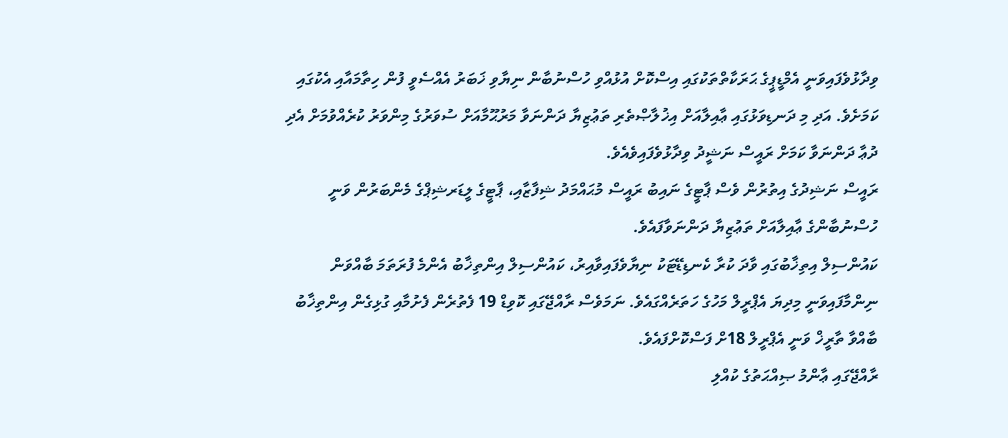ވިދާޅުވެފައިވަނީ އެމްޑީޕީގެ ޙަރަކާތްތަކުގައި އިސްކޮށް އުޅުއްވި ހުސްނުބާން ނިޔާވި ޚަބަރު އެއްސެވީ ފުން ހިތާމައާއި އެކުގައި ކަމަށެވެ. އަދި މި ދަނޑިވަޅުގައި ޢާއިލާއަށް އިޚުލާޞްތެރި ތަޢުޒިޔާ ދަންނަވާ މަރުޙޫމާއަށް ސުވަރުގެ މިންވަރު ކުރެއްވުމަށް އެދި ދުޢާ ދަންނަވާ ކަމަށް ރައީސް ނަޝީދު ވިދާޅުވެފައިވެއެވެ.
ރައީސް ނަޝިދުގެ އިތުރުން ވެސް ޕާޓީގެ ނައިބު ރައީސް މުޙައްމަދު ޝިފާޒާއި، ޕާޓީގެ ލީޑަރޝިޕްގެ މެންބަރުން ވަނީ ހުސްނުބާންގެ ޢާއިލާއަށް ތަޢުޒިޔާ ދަންނަވާފައެވެ.
ކައުންސިލް އިތިޚާބުގައި ވާދަ ކުރާ ކެނޑިޑޭޓަކު ނިޔާވެފައިވާއިރު، ކައުންސިލް އިންތިޚާބު އެންމެ ފުރަތަމަ ބާއްވަން ނިންމާފައިވަނީ މިދިޔަ އެޕްރީލް މަހުގެ ހަތަރެއްގައެވެ. ނަމަވެސް ރާއްޖޭގައި ކޮވިޑް 19 ފެތުރެން ފެށުމާއި ގުޅިގެން އިންތިޚާބު ބާއްވާ ތާރީޚް ވަނީ އެޕްރީލް 18ށް ފަސްކޮށްފައެވެ.
ރާއްޖޭގައި ޢާންމު ޞިއްޙަތުގެ ކުއްލި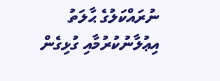ނުރައްކަލުގެ ޙާލަތު އިޢުލާނުކުރުމާއި ގުޅިގެން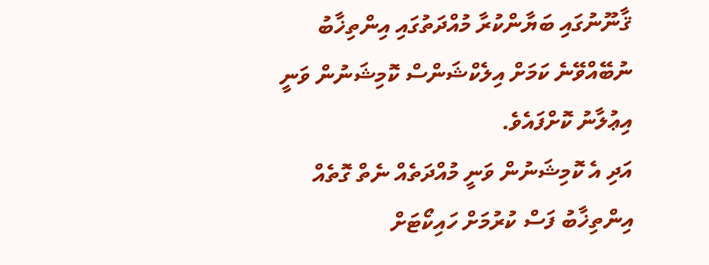ޤާނޫނުގައި ބަޔާންކުރާ މުއްދަތުގައި އިންތިޚާބު ނުބޭއްވޭނެ ކަމަށް އިލެކްޝަންސް ކޮމިޝަނުން ވަނީ އިޢުލާނު ކޮށްފައެވެ.
އަދި އެ ކޮމިޝަނުން ވަނީ މުއްދަތެއް ނެތް ގޮތެއް އިންތިޚާބު ފަސް ކުރުމަށް ހައިކޯޓަށް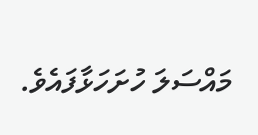މައްސަލަ ހުށަހަޅާފައެވެ.